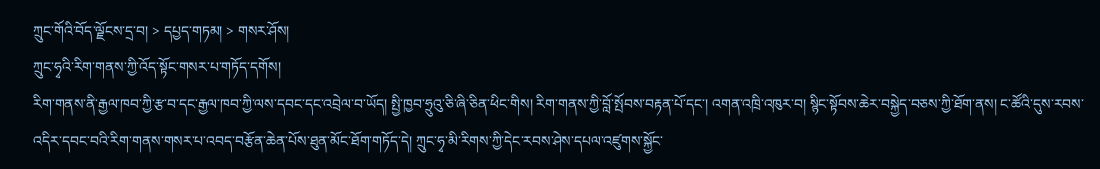ཀྲུང་གོའི་བོད་ལྗོངས་དྲ་བ། > དཔྱད་གཏམ། > གསར་ཤོས།
ཀྲུང་ཧྭའི་རིག་གནས་ཀྱི་འོད་སྟོང་གསར་པ་གཏོད་དགོས།
རིག་གནས་ནི་རྒྱལ་ཁབ་ཀྱི་རྩ་བ་དང་རྒྱལ་ཁབ་ཀྱི་ལས་དབང་དང་འབྲེལ་བ་ཡོད། སྤྱི་ཁྱབ་ཧྲུའུ་ཅི་ཞི་ཅིན་ཕིང་གིས། རིག་གནས་ཀྱི་བློ་སྤོབས་བརྟན་པོ་དང་། འགན་འཁྲི་འཁུར་བ། སྙིང་སྟོབས་ཆེར་བསྐྱེད་བཅས་ཀྱི་ཐོག་ནས། ང་ཚོའི་དུས་རབས་འདིར་དབང་བའི་རིག་གནས་གསར་པ་འབད་བརྩོན་ཆེན་པོས་ཐུན་མོང་ཐོག་གཏོད་དེ། ཀྲུང་ཧྭ་མི་རིགས་ཀྱི་དེང་རབས་ཤེས་དཔལ་འཛུགས་སྐྱོང་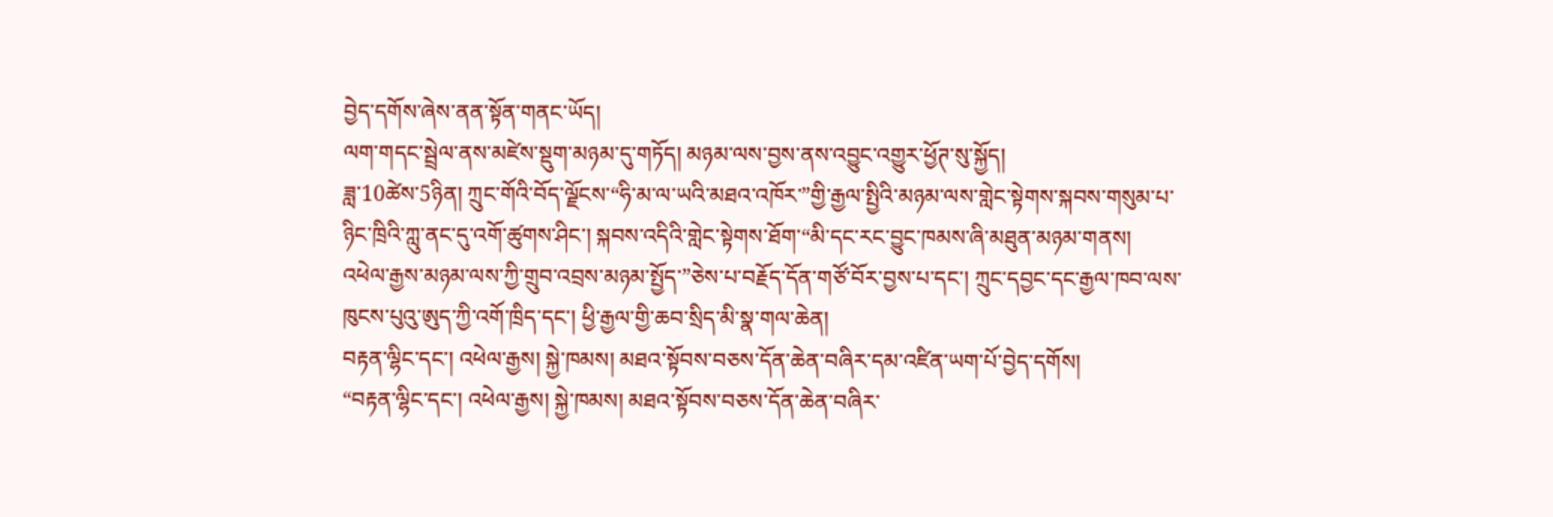བྱེད་དགོས་ཞེས་ནན་སྟོན་གནང་ཡོད།
ལག་གདང་སྦྲེལ་ནས་མཛེས་སྡུག་མཉམ་དུ་གཏོད། མཉམ་ལས་བྱས་ནས་འབྱུང་འགྱུར་ཕྱོཊ་སུ་སྐྱོད།
ཟླ་10ཚེས་5ཉིན། ཀྲུང་གོའི་བོད་ལྗོངས་“ཧི་མ་ལ་ཡའི་མཐའ་འཁོར་”གྱི་རྒྱལ་སྤྱིའི་མཉམ་ལས་གླེང་སྟེགས་སྐབས་གསུམ་པ་ཉིང་ཁྲིའི་ཀླུ་ནང་དུ་འགོ་ཚུགས་ཤིང་། སྐབས་འདིའི་གླེང་སྟེགས་ཐོག་“མི་དང་རང་བྱུང་ཁམས་ཞི་མཐུན་མཉམ་གནས། འཕེལ་རྒྱས་མཉམ་ལས་ཀྱི་གྲུབ་འབྲས་མཉམ་སྤྱོད་”ཅེས་པ་བརྗོད་དོན་གཙོ་བོར་བྱས་པ་དང་། ཀྲུང་དབྱང་དང་རྒྱལ་ཁབ་ལས་ཁུངས་པུའུ་ཨུད་ཀྱི་འགོ་ཁྲིད་དང་། ཕྱི་རྒྱལ་གྱི་ཆབ་སྲིད་མི་སྣ་གལ་ཆེན།
བརྟན་ལྷིང་དང་། འཕེལ་རྒྱས། སྐྱེ་ཁམས། མཐའ་སྟོབས་བཅས་དོན་ཆེན་བཞིར་དམ་འཛིན་ཡག་པོ་བྱེད་དགོས།
“བརྟན་ལྷིང་དང་། འཕེལ་རྒྱས། སྐྱེ་ཁམས། མཐའ་སྟོབས་བཅས་དོན་ཆེན་བཞིར་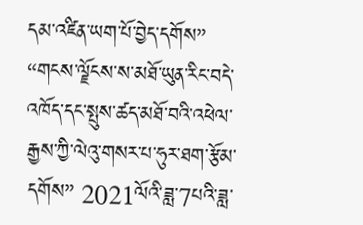དམ་འཛིན་ཡག་པོ་བྱེད་དགོས” “གངས་ལྗོངས་ས་མཐོ་ཡུན་རིང་བདེ་འཁོད་དང་སྤུས་ཚད་མཐོ་བའི་འཕེལ་རྒྱས་ཀྱི་ལེའུ་གསར་པ་ཧུར་ཐག་རྩོམ་དགོས” 2021ལོའི་ཟླ་7པའི་ཟླ་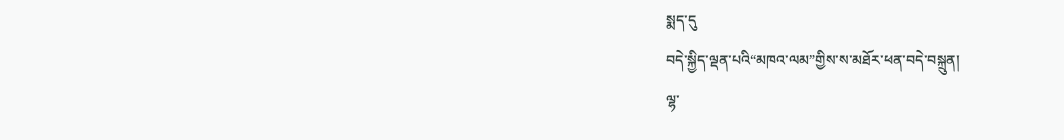སྨད་དུ
བདེ་སྐྱིད་ལྡན་པའི“མཁའ་ལམ”གྱིས་ས་མཐོར་ཕན་བདེ་བསྐྲུན།
ལྷ་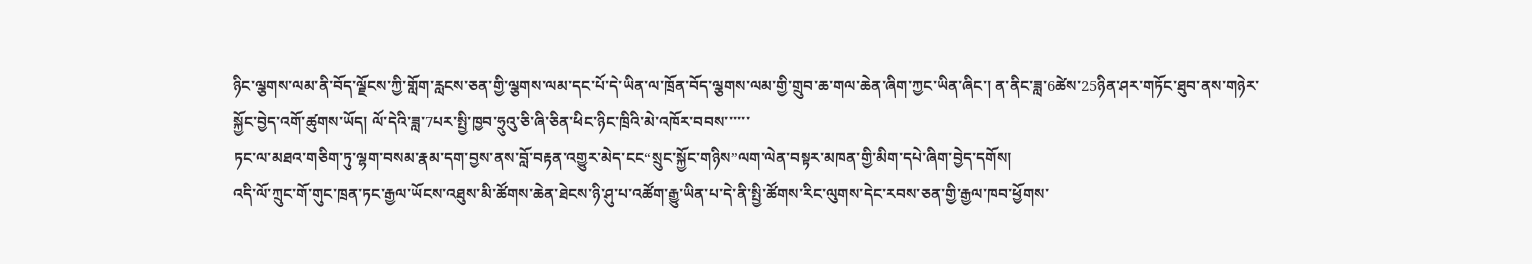ཉིང་ལྕགས་ལམ་ནི་བོད་ལྗོངས་ཀྱི་གློག་རླངས་ཅན་གྱི་ལྕགས་ལམ་དང་པོ་དེ་ཡིན་ལ་ཁྲོན་བོད་ལྕགས་ལམ་གྱི་གྲུབ་ཆ་གལ་ཆེན་ཞིག་ཀྱང་ཡིན་ཞིང་། ན་ནིང་ཟླ་6ཚེས་25ཉིན་ཤར་གཏོང་ཐུབ་ནས་གཉེར་སྐྱོང་བྱེད་འགོ་ཚུགས་ཡོད། ལོ་དེའི་ཟླ་7པར་སྤྱི་ཁྱབ་ཧྲུའུ་ཅི་ཞི་ཅིན་ཕིང་ཉིང་ཁྲིའི་མེ་འཁོར་བབས་་་་་་
ཏང་ལ་མཐའ་གཅིག་ཏུ་ལྷག་བསམ་རྣམ་དག་བྱས་ནས་བློ་བརྟན་འགྱུར་མེད་ངང“སྲུང་སྐྱོང་གཉིས”ལག་ལེན་བསྟར་མཁན་གྱི་མིག་དཔེ་ཞིག་བྱེད་དགོས།
འདི་ལོ་ཀྲུང་གོ་གུང་ཁྲན་ཏང་རྒྱལ་ཡོངས་འཐུས་མི་ཚོགས་ཆེན་ཐེངས་ཉི་ཤུ་པ་འཚོག་རྒྱུ་ཡིན་པ་དེ་ནི་སྤྱི་ཚོགས་རིང་ལུགས་དེང་རབས་ཅན་གྱི་རྒྱལ་ཁབ་ཕྱོགས་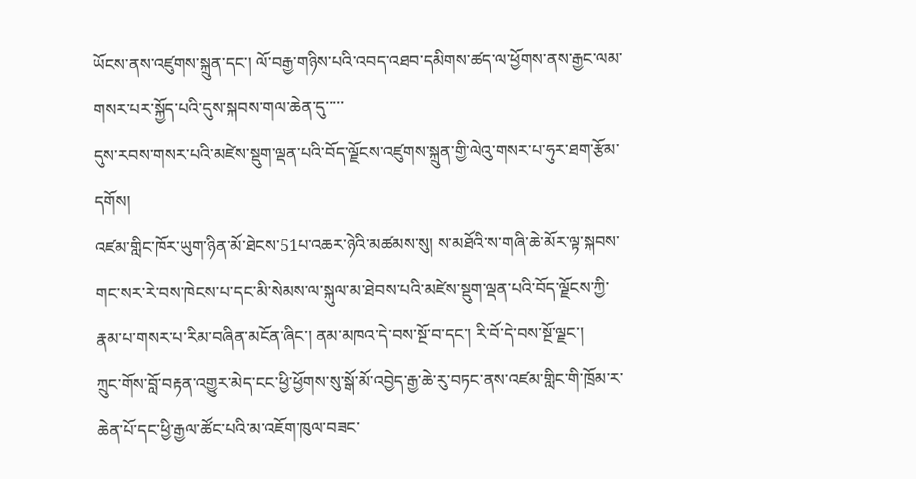ཡོངས་ནས་འཛུགས་སྐྲུན་དང་། ལོ་བརྒྱ་གཉིས་པའི་འབད་འཐབ་དམིགས་ཚད་ལ་ཕྱོགས་ནས་རྒྱང་ལམ་གསར་པར་སྐྱོད་པའི་དུས་སྐབས་གལ་ཆེན་དུ་་་་་
དུས་རབས་གསར་པའི་མཛེས་སྡུག་ལྡན་པའི་བོད་ལྗོངས་འཛུགས་སྐྲུན་གྱི་ལེའུ་གསར་པ་ཧུར་ཐག་རྩོམ་དགོས།
འཛམ་གླིང་ཁོར་ཡུག་ཉིན་མོ་ཐེངས་51པ་འཆར་ཉེའི་མཚམས་སུ། ས་མཐོའི་ས་གཞི་ཆེ་མོར་ལྟ་སྐབས་གང་སར་རེ་བས་ཁེངས་པ་དང་མི་སེམས་ལ་སྐུལ་མ་ཐེབས་པའི་མཛེས་སྡུག་ལྡན་པའི་བོད་ལྗོངས་ཀྱི་རྣམ་པ་གསར་པ་རིམ་བཞིན་མངོན་ཞིང་། ནམ་མཁའ་དེ་བས་སྔོ་བ་དང་། རི་བོ་དེ་བས་སྔོ་ལྗང་།
ཀྲུང་གོས་བློ་བརྟན་འགྱུར་མེད་ངང་ཕྱི་ཕྱོགས་སུ་སྒོ་མོ་འབྱེད་རྒྱ་ཆེ་རུ་བཏང་ནས་འཛམ་གླིང་གི་ཁྲོམ་ར་ཆེན་པོ་དང་ཕྱི་རྒྱལ་ཚོང་པའི་མ་འཇོག་ཁུལ་བཟང་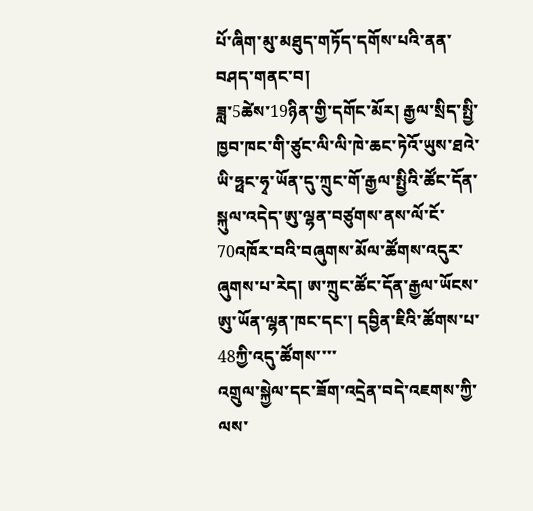པོ་ཞིག་མུ་མཐུད་གཏོད་དགོས་པའི་ནན་བཤད་གནང་བ།
ཟླ་5ཚེས་19ཉིན་གྱི་དགོང་མོར། རྒྱལ་སྲིད་སྤྱི་ཁྱབ་ཁང་གི་ཙུང་ལི་ལི་ཁེ་ཆང་ཏེའོ་ཡུས་ཐའེ་ཡི་ཧྥང་ཧྭ་ཡོན་དུ་ཀྲུང་གོ་རྒྱལ་སྤྱིའི་ཚོང་དོན་སྐུལ་འདེད་ཨུ་ལྷན་བཙུགས་ནས་ལོ་ངོ་70འཁོར་བའི་བཞུགས་མོལ་ཚོགས་འདུར་ཞུགས་པ་རེད། ཨ་ཀྲུང་ཚོང་དོན་རྒྱལ་ཡོངས་ཨུ་ཡོན་ལྷན་ཁང་དང་། དབྱིན་ཇིའི་ཚོགས་པ་48ཀྱི་འདུ་ཚོགས་་་་
འགྲུལ་སྐྱེལ་དང་ཟོག་འདྲེན་བདེ་འཇགས་ཀྱི་ལས་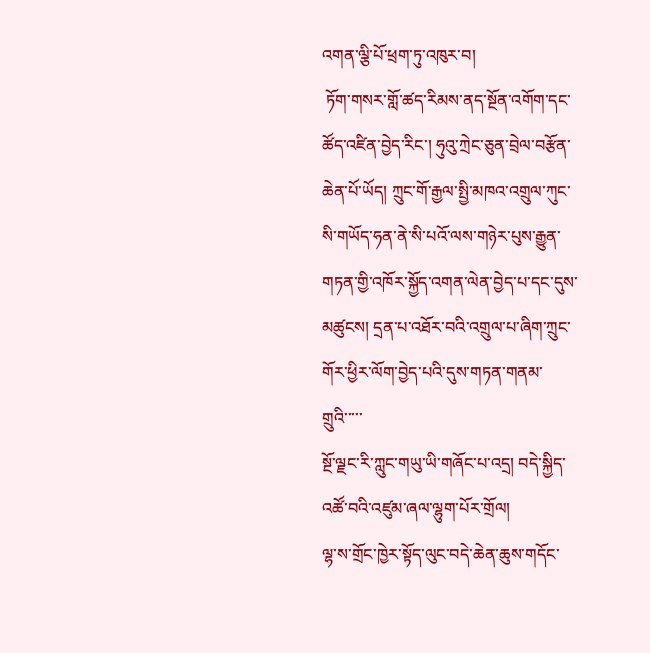འགན་ལྕི་པོ་ཕྲག་ཏུ་འཁུར་བ།
 ཏོག་གསར་གློ་ཚད་རིམས་ནད་སྔོན་འགོག་དང་ཚོད་འཛིན་བྱེད་རིང་། ཧུའུ་ཀྲེང་ཅུན་བྲེལ་བརྩོན་ཆེན་པོ་ཡོད། ཀྲུང་གོ་རྒྱལ་སྤྱི་མཁའ་འགྲུལ་ཀུང་སི་གཡོད་ཧན་ནེ་སི་པའོ་ལས་གཉེར་པུས་རྒྱུན་གཏན་གྱི་འཁོར་སྐྱོད་འགན་ལེན་བྱེད་པ་དང་དུས་མཚུངས། དྲན་པ་འཐོར་བའི་འགྲུལ་པ་ཞིག་ཀྲུང་གོར་ཕྱིར་ལོག་བྱེད་པའི་དུས་གཏན་གནམ་གྲུའི་་་་་
སྔོ་ལྗང་རི་ཀླུང་གཡུ་ཡི་གཞོང་པ་འདྲ། བདེ་སྐྱིད་འཚོ་བའི་འཛུམ་ཞལ་ལྷུག་པོར་གྲོལ།
ལྷ་ས་གྲོང་ཁྱེར་སྟོད་ལུང་བདེ་ཆེན་ཆུས་གདོང་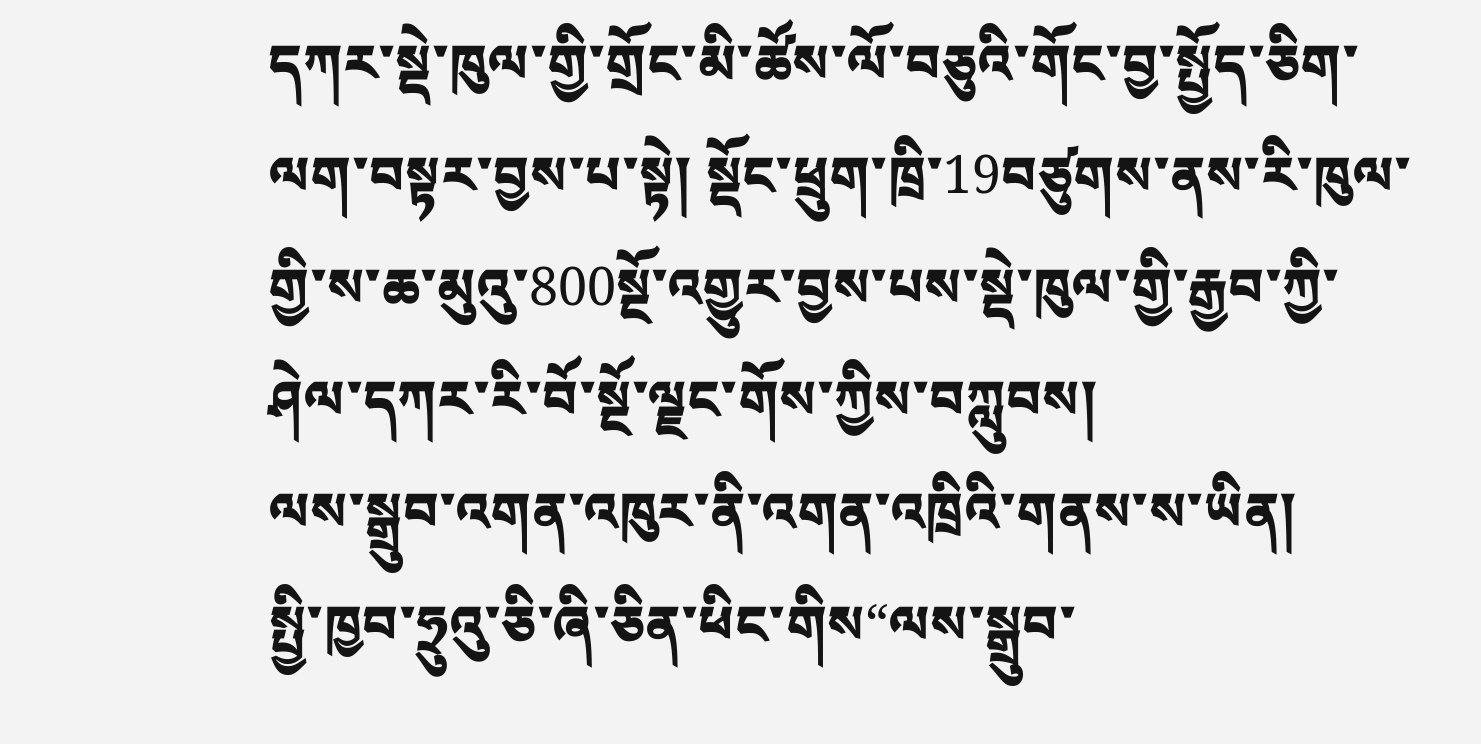དཀར་སྡེ་ཁུལ་གྱི་གྲོང་མི་ཚོས་ལོ་བཅུའི་གོང་བྱ་སྤྱོད་ཅིག་ལག་བསྟར་བྱས་པ་སྟེ། སྡོང་ཕྲུག་ཁྲི་19བཙུགས་ནས་རི་ཁུལ་གྱི་ས་ཆ་མུའུ་800སྔོ་འགྱུར་བྱས་པས་སྡེ་ཁུལ་གྱི་རྒྱབ་ཀྱི་ཤེལ་དཀར་རི་བོ་སྔོ་ལྗང་གོས་ཀྱིས་བཀླུབས།
ལས་སྒྲུབ་འགན་འཁུར་ནི་འགན་འཁྲིའི་གནས་ས་ཡིན།
སྤྱི་ཁྱབ་ཧྲུའུ་ཅི་ཞི་ཅིན་ཕིང་གིས“ལས་སྒྲུབ་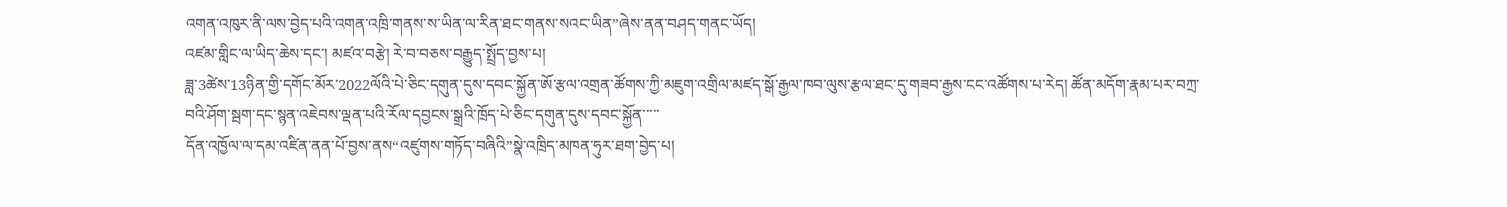འགན་འཁུར་ནི་ལས་བྱེད་པའི་འགན་འཁྲི་གནས་ས་ཡིན་ལ་རིན་ཐང་གནས་སའང་ཡིན”ཞེས་ནན་བཤད་གནང་ཡོད།
འཛམ་གླིང་ལ་ཡིད་ཆེས་དང་། མཛའ་བརྩེ། རེ་བ་བཅས་བརྒྱུད་སྤྲོད་བྱས་པ།
ཟླ་3ཚེས་13ཉིན་གྱི་དགོང་མོར་2022ལོའི་པེ་ཅིང་དགུན་དུས་དབང་སྐྱོན་ཨོ་རྩལ་འགྲན་ཚོགས་ཀྱི་མཇུག་འགྲིལ་མཛད་སྒོ་རྒྱལ་ཁབ་ལུས་རྩལ་ཐང་དུ་གཟབ་རྒྱས་ངང་འཚོགས་པ་རེད། ཚོན་མདོག་རྣམ་པར་བཀྲ་བའི་ཤོག་སྦག་དང་སྙན་འཇེབས་ལྡན་པའི་རོལ་དབྱངས་སྒྲའི་ཁྲོད་པེ་ཅིང་དགུན་དུས་དབང་སྐྱོན་་་་་
དོན་འཁྱོལ་ལ་དམ་འཛིན་ནན་པོ་བྱས་ནས“འཛུགས་གཏོད་བཞིའི”སྣེ་འཁྲིད་མཁན་ཧུར་ཐག་བྱེད་པ།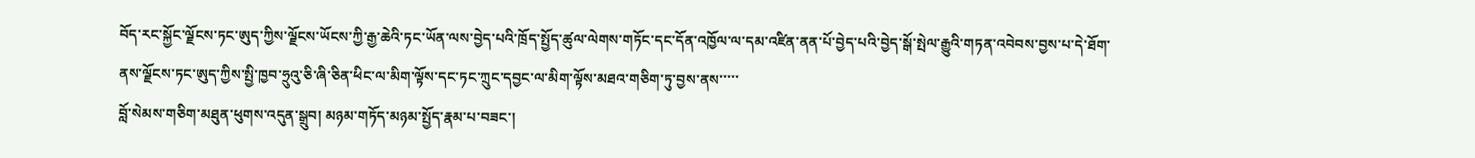བོད་རང་སྐྱོང་ལྗོངས་ཏང་ཨུད་ཀྱིས་ལྗོངས་ཡོངས་ཀྱི་རྒྱ་ཆེའི་ཏང་ཡོན་ལས་བྱེད་པའི་ཁྲོད་སྤྱོད་ཚུལ་ལེགས་གཏོང་དང་དོན་འཁྱོལ་ལ་དམ་འཛིན་ནན་པོ་བྱེད་པའི་བྱེད་སྒོ་སྤེལ་རྒྱུའི་གཏན་འབེབས་བྱས་པ་དེ་ཐོག་ནས་ལྗོངས་ཏང་ཨུད་ཀྱིས་སྤྱི་ཁྱབ་ཧྲུའུ་ཅི་ཞི་ཅིན་ཕིང་ལ་མིག་ལྟོས་དང་ཏང་ཀྲུང་དབྱང་ལ་མིག་ལྟོས་མཐའ་གཅིག་ཏུ་བྱས་ནས་་་་་
བློ་སེམས་གཅིག་མཐུན་ཕུགས་འདུན་སྒྲུབ། མཉམ་གཏོད་མཉམ་སྤྱོད་རྣམ་པ་བཟང་།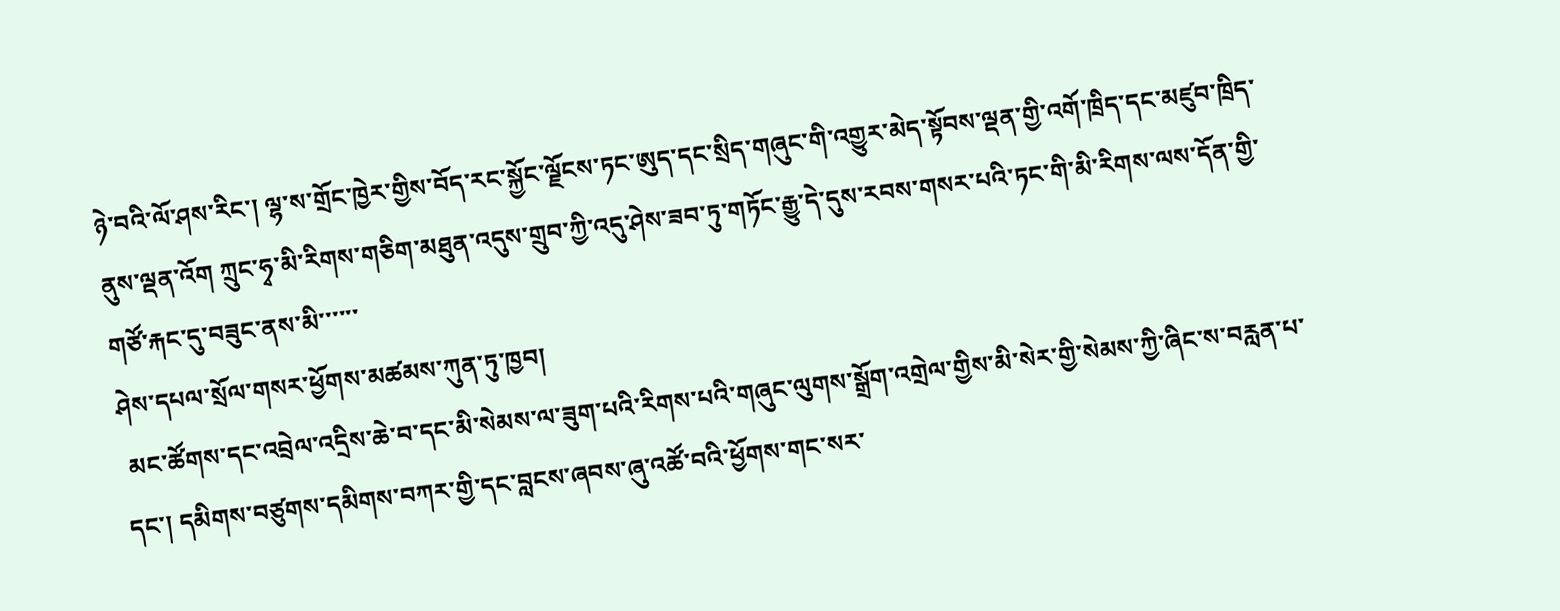ཉེ་བའི་ལོ་ཤས་རིང་། ལྷ་ས་གྲོང་ཁྱེར་གྱིས་བོད་རང་སྐྱོང་ལྗོངས་ཏང་ཨུད་དང་སྲིད་གཞུང་གི་འགྱུར་མེད་སྟོབས་ལྡན་གྱི་འགོ་ཁྲིད་དང་མཛུབ་ཁྲིད་ནུས་ལྡན་འོག ཀྲུང་ཧྭ་མི་རིགས་གཅིག་མཐུན་འདུས་གྲུབ་ཀྱི་འདུ་ཤེས་ཟབ་ཏུ་གཏོང་རྒྱུ་དེ་དུས་རབས་གསར་པའི་ཏང་གི་མི་རིགས་ལས་དོན་གྱི་གཙོ་རྐང་དུ་བཟུང་ནས་མི་་་་་་
ཤེས་དཔལ་སྲོལ་གསར་ཕྱོགས་མཚམས་ཀུན་ཏུ་ཁྱབ།
 མང་ཚོགས་དང་འབྲེལ་འདྲིས་ཆེ་བ་དང་མི་སེམས་ལ་ཟུག་པའི་རིགས་པའི་གཞུང་ལུགས་སྒྲོག་འགྲེལ་གྱིས་མི་སེར་གྱི་སེམས་ཀྱི་ཞིང་ས་བརླན་པ་དང་། དམིགས་བཙུགས་དམིགས་བཀར་གྱི་དང་བླངས་ཞབས་ཞུ་འཚོ་བའི་ཕྱོགས་གང་སར་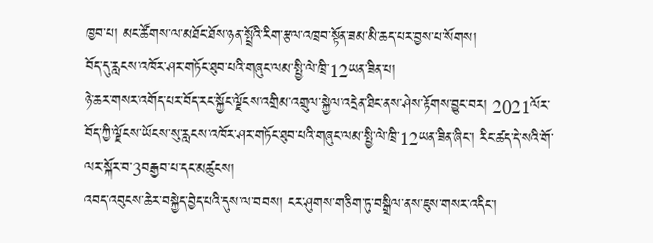ཁྱབ་པ། མང་ཚོགས་ལ་མཐོང་ཐོས་ཉན་སྤྲོའི་རིག་རྩལ་འཁྲབ་སྟོན་ཟམ་མི་ཆད་པར་བྱས་པ་སོགས།
བོད་དུ་རླངས་འཁོར་ཤར་གཏོང་ཐུབ་པའི་གཞུང་ལམ་སྤྱི་ལེ་ཁྲི་12ཡན་ཟིན་པ།
ཉེ་ཆར་གསར་འགོད་པར་བོད་རང་སྐྱོང་ལྗོངས་འགྲིམ་འགྲུལ་སྐྱེལ་འདྲེན་ཐིང་ནས་ཤེས་རྟོགས་བྱུང་བར། 2021ལོར་བོད་ཀྱི་ལྗོངས་ཡོངས་སུ་རླངས་འཁོར་ཤར་གཏོང་ཐུབ་པའི་གཞུང་ལམ་སྤྱི་ལེ་ཁྲི་12ཡན་ཟིན་ཞིང་། རིང་ཚད་དེ་སའི་གོ་ལར་སྐོར་བ་3བརྒྱབ་པ་དང་མཚུངས།
འབད་འབུངས་ཆེར་བསྐྱེད་བྱེད་པའི་དུས་ལ་བབས། ངར་ཤུགས་གཅིག་ཏུ་བསྒྲིལ་ནས་ཇུས་གསར་འདིང་།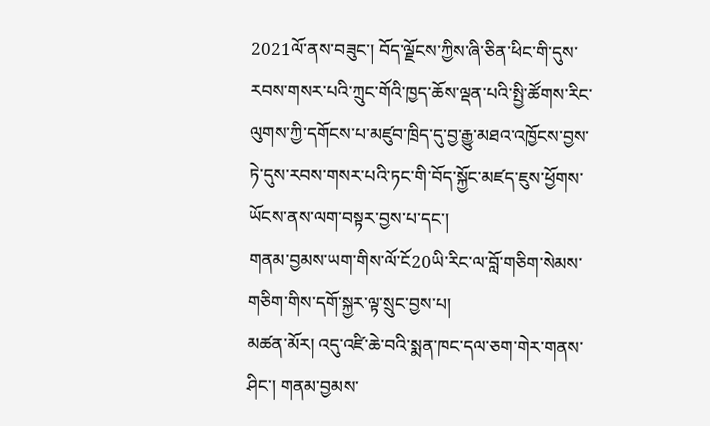2021ལོ་ནས་བཟུང་། བོད་ལྗོངས་ཀྱིས་ཞི་ཅིན་ཕིང་གི་དུས་རབས་གསར་པའི་ཀྲུང་གོའི་ཁྱད་ཆོས་ལྡན་པའི་སྤྱི་ཚོགས་རིང་ལུགས་ཀྱི་དགོངས་པ་མཛུབ་ཁྲིད་དུ་བྱ་རྒྱུ་མཐའ་འཁྱོངས་བྱས་ཏེ་དུས་རབས་གསར་པའི་ཏང་གི་བོད་སྐྱོང་མཛད་ཇུས་ཕྱོགས་ཡོངས་ནས་ལག་བསྟར་བྱས་པ་དང་།
གནམ་བྱམས་ཡག་གིས་ལོ་ངོ20ཡི་རིང་ལ་བློ་གཅིག་སེམས་གཅིག་གིས་དགོ་སྐྱར་ལྟ་སྲུང་བྱས་པ།
མཚན་མོར། འདུ་འཛི་ཆེ་བའི་སྨན་ཁང་དལ་ཅག་གེར་གནས་ཤིང་། གནམ་བྱམས་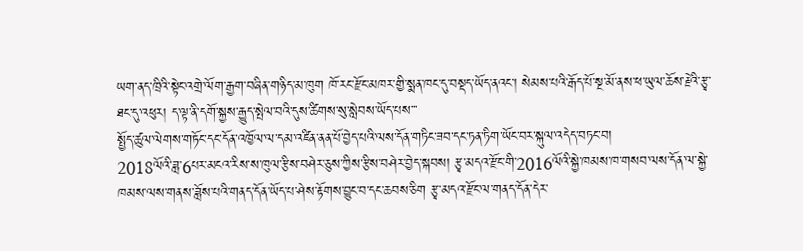ཡག་ནད་ཁྲིའི་སྟེང་འགྲེ་ལོག་རྒྱག་བཞིན་གཉིད་མ་ཁུག ཁོ་རང་རྫོང་མཁར་གྱི་སྨན་ཁང་དུ་བསྡད་ཡོད་ནའང་། སེམས་པའི་རྒོད་པོ་སྔ་མོ་ནས་ཕ་ཡུལ་ཆོས་རྗེའི་རྩྭ་ཐང་དུ་འཕུར། ད་ལྟ་ནི་དགོ་སྐྱས་རྒྱུད་སྤེལ་བའི་དུས་ཚིགས་སུ་སླེབས་ཡོད་པས་་་
སྤྱོད་ཚུལ་ལེགས་གཏོང་དང་དོན་འཁྱོལ་ལ་དམ་འཛིན་ནན་པོ་བྱེད་པའི་ལས་དོན་གཏིང་ཟབ་དང་ཏན་ཏིག་ཡོང་བར་སྐུལ་འདེད་བཏང་བ།
2018ལོའི་ཟླ་6པར་མངའ་རིས་ས་ཁུལ་རྩིས་བཤེར་ཅུས་ཀྱིས་རྩིས་བཤེར་བྱེད་སྐབས། རྩྭ་མདའ་རྫོང་གི་2016ལོའི་སྐྱེ་ཁམས་ཁ་གསབ་ལས་དོན་ལ་སྐྱེ་ཁམས་ལས་གནས་ཟློས་པའི་གནད་དོན་ཡོད་པ་ཤེས་རྟོགས་བྱུང་བ་དང་ཆབས་ཅིག རྩྭ་མདའ་རྫོང་ལ་གནད་དོན་དེར་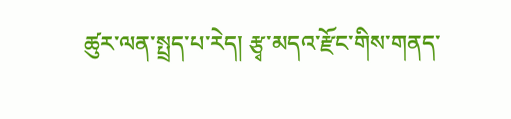ཚུར་ལན་སྤྲད་པ་རེད། རྩྭ་མདའ་རྫོང་གིས་གནད་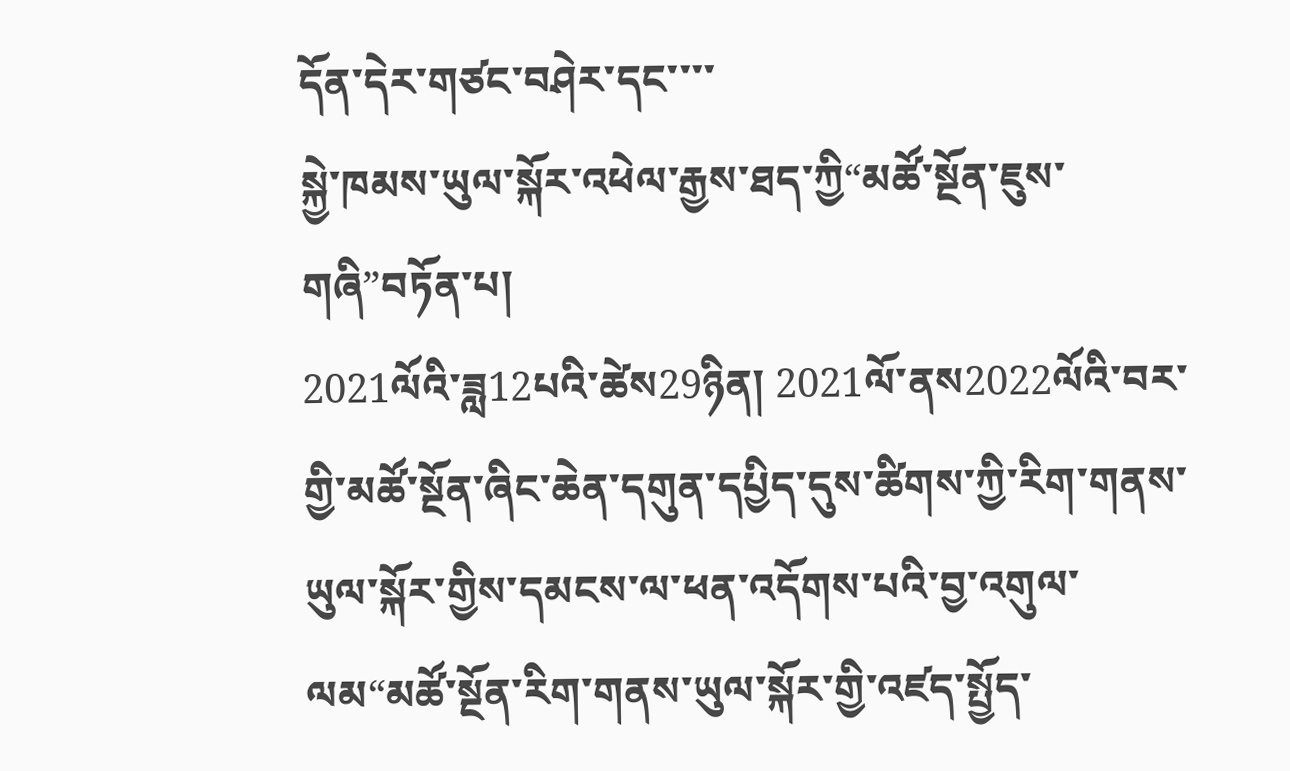དོན་དེར་གཙང་བཤེར་དང་་་་
སྐྱེ་ཁམས་ཡུལ་སྐོར་འཕེལ་རྒྱས་ཐད་ཀྱི“མཚོ་སྔོན་ཇུས་གཞི”བཏོན་པ།
2021ལོའི་ཟླ12པའི་ཚེས29ཉིན། 2021ལོ་ནས2022ལོའི་བར་གྱི་མཚོ་སྔོན་ཞིང་ཆེན་དགུན་དཔྱིད་དུས་ཚིགས་ཀྱི་རིག་གནས་ཡུལ་སྐོར་གྱིས་དམངས་ལ་ཕན་འདོགས་པའི་བྱ་འགུལ་ལམ“མཚོ་སྔོན་རིག་གནས་ཡུལ་སྐོར་གྱི་འཛད་སྤྱོད་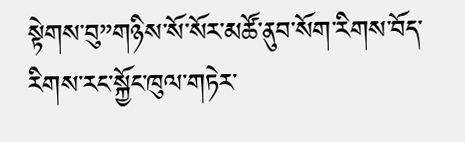སྟེགས་བུ”གཉིས་སོ་སོར་མཚོ་ནུབ་སོག་རིགས་བོད་རིགས་རང་སྐྱོང་ཁུལ་གཏེར་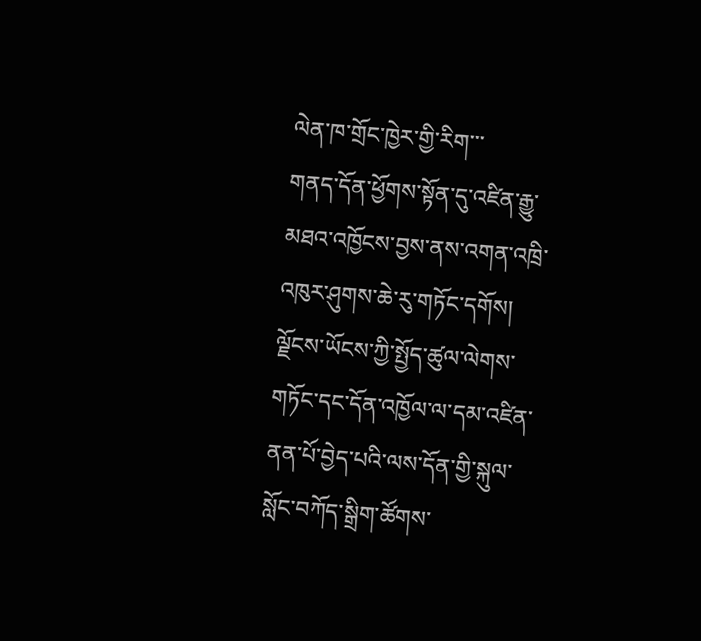ལེན་ཁ་གྲོང་ཁྱེར་གྱི་རིག་་་
གནད་དོན་ཕྱོགས་སྟོན་དུ་འཛིན་རྒྱུ་མཐའ་འཁྱོངས་བྱས་ནས་འགན་འཁྲི་འཁུར་ཤུགས་ཆེ་རུ་གཏོང་དགོས།
ལྗོངས་ཡོངས་ཀྱི་སྤྱོད་ཚུལ་ལེགས་གཏོང་དང་དོན་འཁྱོལ་ལ་དམ་འཛིན་ནན་པོ་བྱེད་པའི་ལས་དོན་གྱི་སྐུལ་སློང་བཀོད་སྒྲིག་ཚོགས་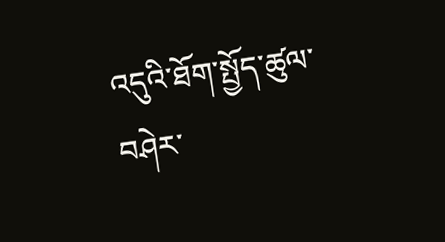འདུའི་ཐོག་སྤྱོད་ཚུལ་བཤེར་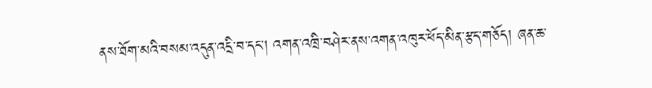ནས་ཐོག་མའི་བསམ་འདུན་འདྲི་བ་དང་། འགན་འཁྲི་བཤེར་ནས་འགན་འཁུར་ཕོད་མིན་རྩད་གཅོད། ཞན་ཆ་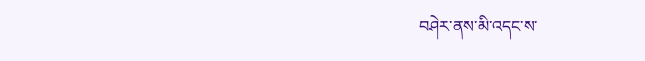བཤེར་ནས་མི་འདང་ས་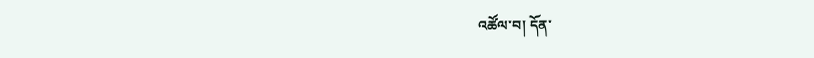འཚོལ་བ། དོན་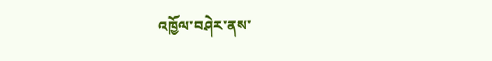འཁྱོལ་བཤེར་ནས་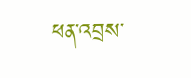ཕན་འབྲས་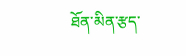ཐོན་མིན་རྩད་